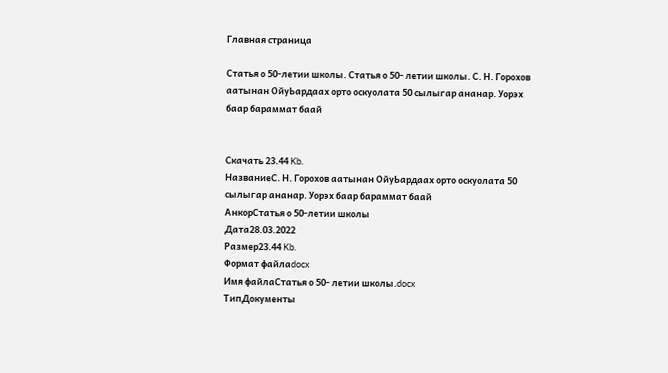Главная страница

Статья о 50-летии школы. Статья о 50- летии школы. С. Н. Горохов аатынан ОйуЬардаах орто оскуолата 50 сылыгар ананар. Уорэх баар бараммат баай


Скачать 23.44 Kb.
НазваниеС. Н. Горохов аатынан ОйуЬардаах орто оскуолата 50 сылыгар ананар. Уорэх баар бараммат баай
АнкорСтатья о 50-летии школы
Дата28.03.2022
Размер23.44 Kb.
Формат файлаdocx
Имя файлаСтатья о 50- летии школы.docx
ТипДокументы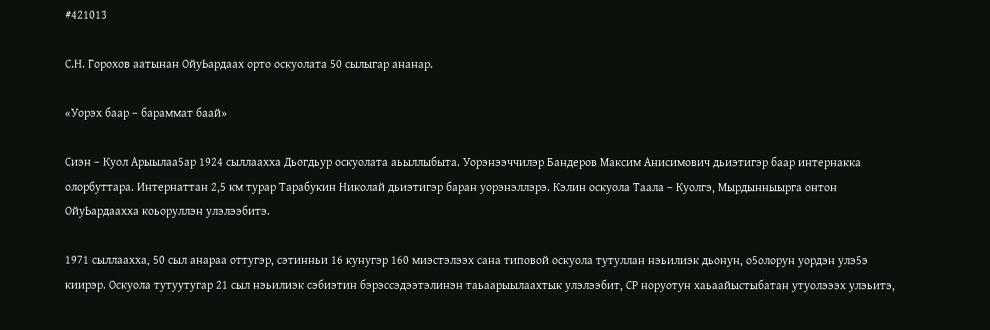#421013

С.Н. Горохов аатынан ОйуЬардаах орто оскуолата 50 сылыгар ананар.

«Уорэх баар – бараммат баай»

Сиэн – Куол Арыылаа5ар 1924 сыллаахха Дьогдьур оскуолата аьыллыбыта. Уорэнээччилэр Бандеров Максим Анисимович дьиэтигэр баар интернакка олорбуттара. Интернаттан 2,5 км турар Тарабукин Николай дьиэтигэр баран уорэнэллэрэ. Кэлин оскуола Таала – Куолгэ, Мырдынныырга онтон ОйуЬардаахха коьоруллэн улэлээбитэ.

1971 сыллаахха, 50 сыл анараа оттугэр, сэтинньи 16 кунугэр 160 миэстэлээх сана типовой оскуола тутуллан нэьилиэк дьонун, о5олорун уордэн улэ5э киирэр. Оскуола тутуутугар 21 сыл нэьилиэк сэбиэтин бэрэссэдээтэлинэн таьаарыылаахтык улэлээбит, СР норуотун хаьаайыстыбатан утуолэээх улэьитэ,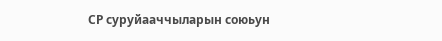СР суруйааччыларын союьун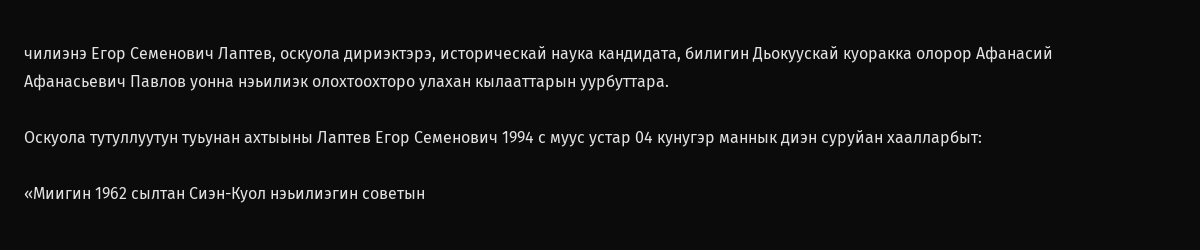чилиэнэ Егор Семенович Лаптев, оскуола дириэктэрэ, историческай наука кандидата, билигин Дьокуускай куоракка олорор Афанасий Афанасьевич Павлов уонна нэьилиэк олохтоохторо улахан кылааттарын уурбуттара.

Оскуола тутуллуутун туьунан ахтыыны Лаптев Егор Семенович 1994 с муус устар 04 кунугэр маннык диэн суруйан хаалларбыт:

«Миигин 1962 сылтан Сиэн-Куол нэьилиэгин советын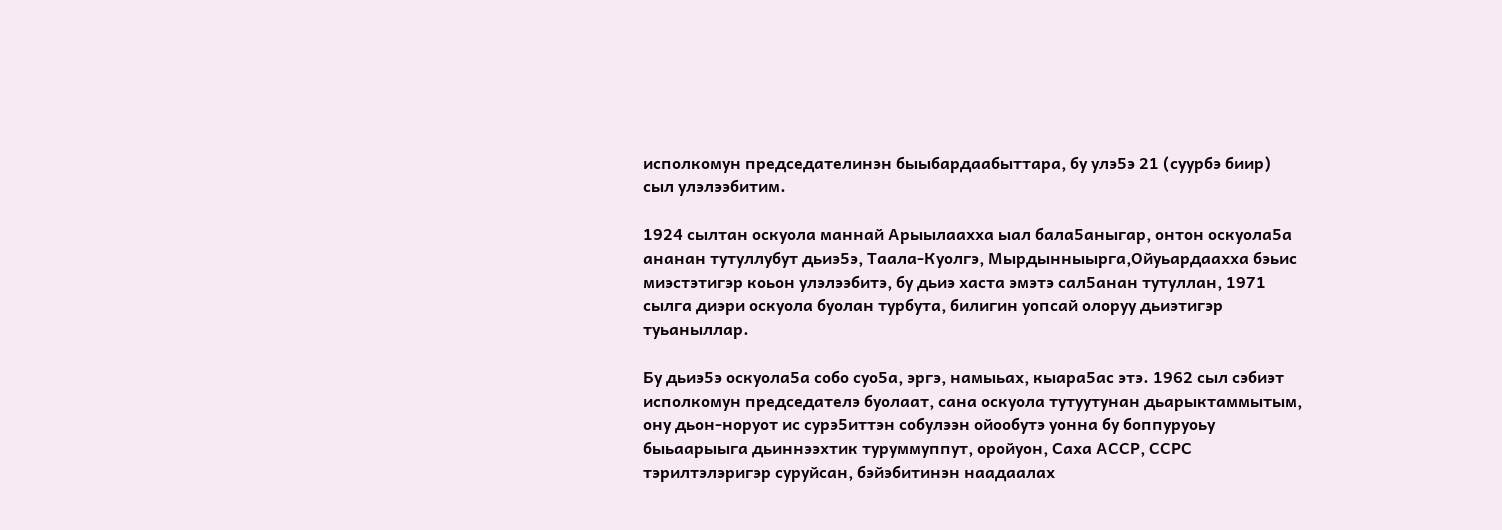исполкомун председателинэн быыбардаабыттара, бу улэ5э 21 (суурбэ биир) сыл улэлээбитим.

1924 сылтан оскуола маннай Арыылаахха ыал бала5аныгар, онтон оскуола5а ананан тутуллубут дьиэ5э, Таала-Куолгэ, Мырдынныырга,Ойуьардаахха бэьис миэстэтигэр коьон улэлээбитэ, бу дьиэ хаста эмэтэ сал5анан тутуллан, 1971 сылга диэри оскуола буолан турбута, билигин уопсай олоруу дьиэтигэр туьаныллар.

Бу дьиэ5э оскуола5а собо суо5а, эргэ, намыьах, кыара5ас этэ. 1962 сыл сэбиэт исполкомун председателэ буолаат, сана оскуола тутуутунан дьарыктаммытым, ону дьон-норуот ис сурэ5иттэн собулээн ойообутэ уонна бу боппуруоьу быьаарыыга дьиннээхтик туруммуппут, оройуон, Саха АССР, ССРС тэрилтэлэригэр суруйсан, бэйэбитинэн наадаалах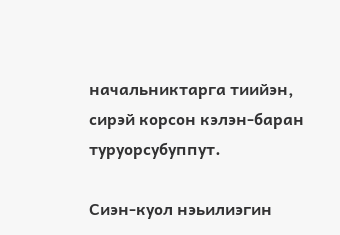начальниктарга тиийэн, сирэй корсон кэлэн-баран туруорсубуппут.

Сиэн-куол нэьилиэгин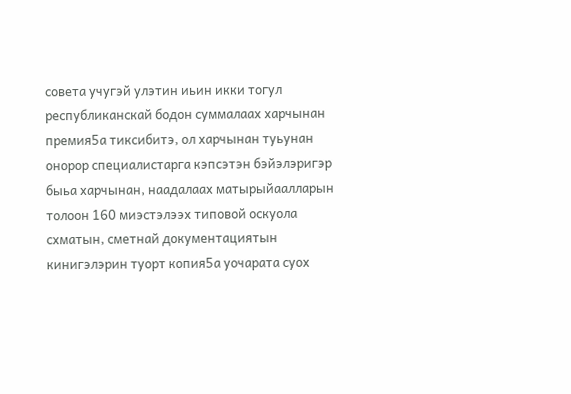совета учугэй улэтин иьин икки тогул республиканскай бодон суммалаах харчынан премия5а тиксибитэ, ол харчынан туьунан онорор специалистарга кэпсэтэн бэйэлэригэр быьа харчынан, наадалаах матырыйаалларын толоон 160 миэстэлээх типовой оскуола схматын, сметнай документациятын кинигэлэрин туорт копия5а уочарата суох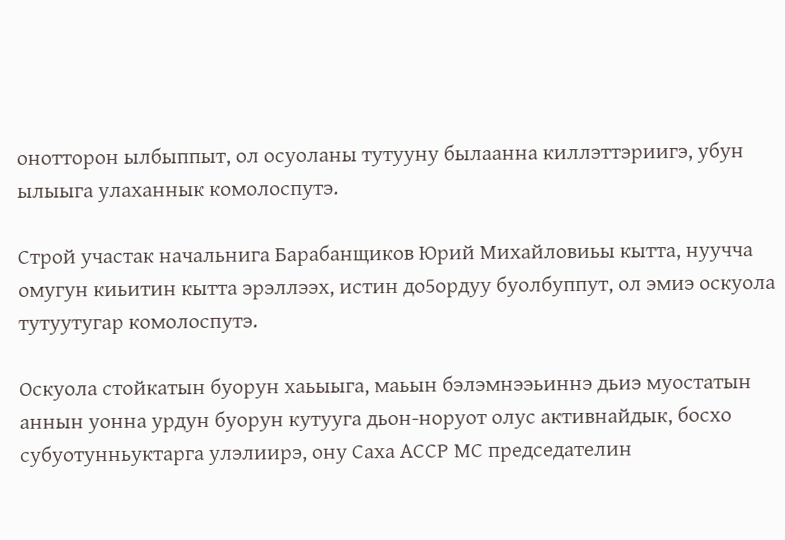онотторон ылбыппыт, ол осуоланы тутууну былаанна киллэттэриигэ, убун ылыыга улаханнык комолоспутэ.

Строй участак начальнига Барабанщиков Юрий Михайловиьы кытта, нуучча омугун киьитин кытта эрэллээх, истин до5ордуу буолбуппут, ол эмиэ оскуола тутуутугар комолоспутэ.

Оскуола стойкатын буорун хаьыыга, маьын бэлэмнээьиннэ дьиэ муостатын аннын уонна урдун буорун кутууга дьон-норуот олус активнайдык, босхо субуотунньуктарга улэлиирэ, ону Саха АССР МС председателин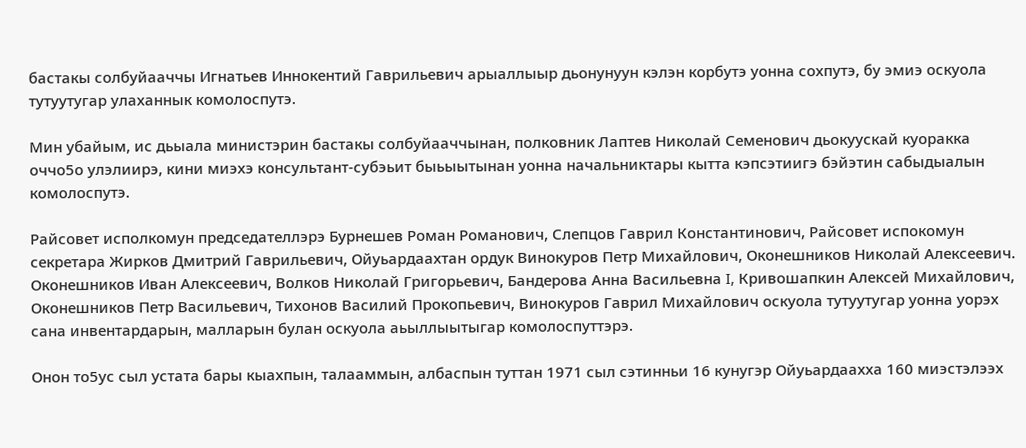бастакы солбуйааччы Игнатьев Иннокентий Гаврильевич арыаллыыр дьонунуун кэлэн корбутэ уонна сохпутэ, бу эмиэ оскуола тутуутугар улаханнык комолоспутэ.

Мин убайым, ис дьыала министэрин бастакы солбуйааччынан, полковник Лаптев Николай Семенович дьокуускай куоракка оччо5о улэлиирэ, кини миэхэ консультант-субэьит быьыытынан уонна начальниктары кытта кэпсэтиигэ бэйэтин сабыдыалын комолоспутэ.

Райсовет исполкомун председателлэрэ Бурнешев Роман Романович, Слепцов Гаврил Константинович, Райсовет испокомун секретара Жирков Дмитрий Гаврильевич, Ойуьардаахтан ордук Винокуров Петр Михайлович, Оконешников Николай Алексеевич. Оконешников Иван Алексеевич, Волков Николай Григорьевич, Бандерова Анна Васильевна I, Кривошапкин Алексей Михайлович, Оконешников Петр Васильевич, Тихонов Василий Прокопьевич, Винокуров Гаврил Михайлович оскуола тутуутугар уонна уорэх сана инвентардарын, малларын булан оскуола аьыллыытыгар комолоспуттэрэ.

Онон то5ус сыл устата бары кыахпын, талааммын, албаспын туттан 1971 сыл сэтинньи 16 кунугэр Ойуьардаахха 160 миэстэлээх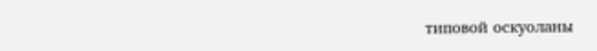типовой оскуоланы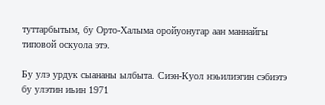туттарбытым, бу Орто-Халыма оройуонугар аан маннайгы типовой оскуола этэ.

Бу улэ урдук сыананы ылбыта. Сиэн-Куол нэьилиэгин сэбиэтэ бу улэтин иьин 1971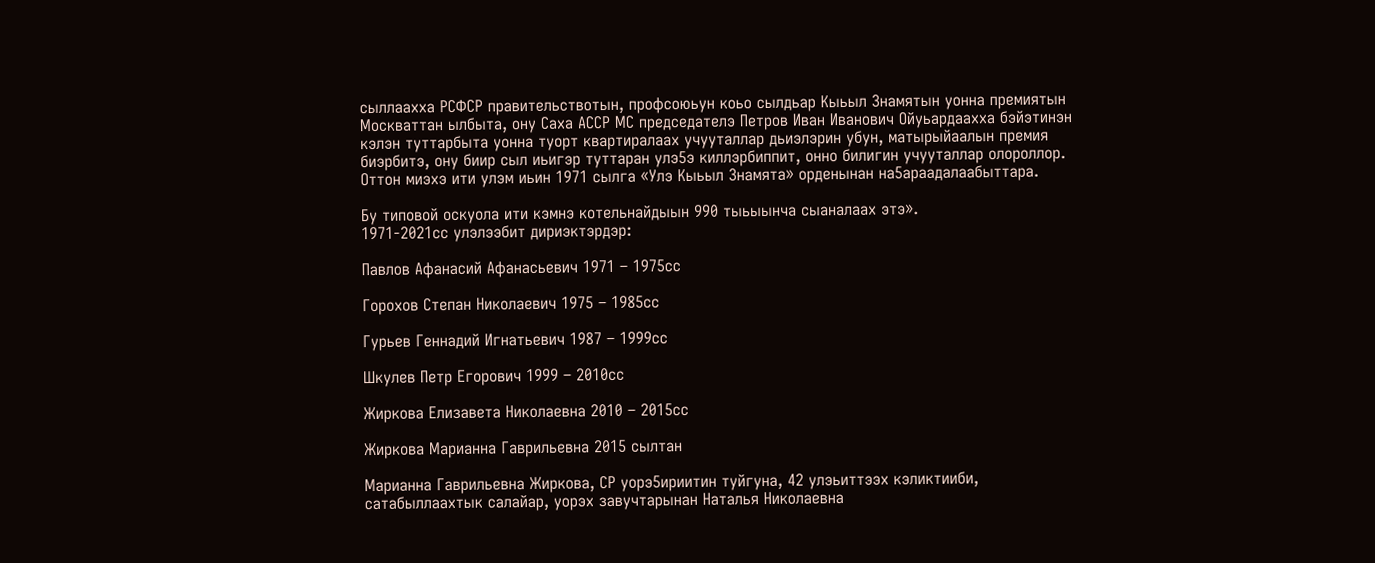сыллаахха РСФСР правительствотын, профсоюьун коьо сылдьар Кыьыл Знамятын уонна премиятын Москваттан ылбыта, ону Саха АССР МС председателэ Петров Иван Иванович Ойуьардаахха бэйэтинэн кэлэн туттарбыта уонна туорт квартиралаах учууталлар дьиэлэрин убун, матырыйаалын премия биэрбитэ, ону биир сыл иьигэр туттаран улэ5э киллэрбиппит, онно билигин учууталлар олороллор. Оттон миэхэ ити улэм иьин 1971 сылга «Улэ Кыьыл Знамята» орденынан на5араадалаабыттара.

Бу типовой оскуола ити кэмнэ котельнайдыын 990 тыьыынча сыаналаах этэ».
1971-2021сс улэлээбит дириэктэрдэр:

Павлов Афанасий Афанасьевич 1971 – 1975сс

Горохов Степан Николаевич 1975 – 1985сс

Гурьев Геннадий Игнатьевич 1987 – 1999сс

Шкулев Петр Егорович 1999 – 2010сс

Жиркова Елизавета Николаевна 2010 – 2015сс

Жиркова Марианна Гаврильевна 2015 сылтан

Марианна Гаврильевна Жиркова, СР уорэ5ириитин туйгуна, 42 улэьиттээх кэликтииби, сатабыллаахтык салайар, уорэх завучтарынан Наталья Николаевна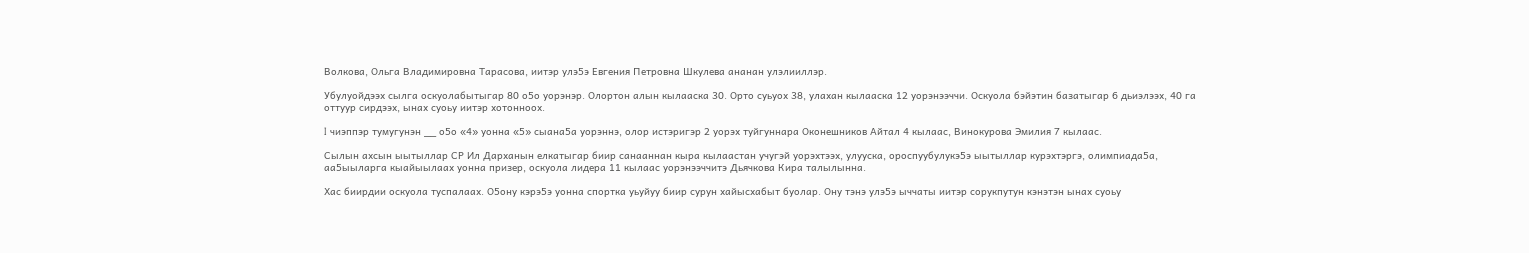Волкова, Ольга Владимировна Тарасова, иитэр улэ5э Евгения Петровна Шкулева ананан улэлииллэр.

Убулуойдээх сылга оскуолабытыгар 80 о5о уорэнэр. Олортон алын кылааска 30. Орто суьуох 38, улахан кылааска 12 уорэнээччи. Оскуола бэйэтин базатыгар 6 дьиэлээх, 40 га оттуур сирдээх, ынах суоьу иитэр хотонноох.

I чиэппэр тумугунэн __ о5о «4» уонна «5» сыана5а уорэннэ, олор истэригэр 2 уорэх туйгуннара Оконешников Айтал 4 кылаас, Винокурова Эмилия 7 кылаас.

Сылын ахсын ыытыллар СР Ил Дарханын елкатыгар биир санааннан кыра кылаастан учугэй уорэхтээх, улууска, ороспуубулукэ5э ыытыллар курэхтэргэ, олимпиада5а, аа5ыыларга кыайыылаах уонна призер, оскуола лидера 11 кылаас уорэнээччитэ Дьячкова Кира талылынна.

Хас биирдии оскуола туспалаах. О5ону кэрэ5э уонна спортка уьуйуу биир сурун хайысхабыт буолар. Ону тэнэ улэ5э ыччаты иитэр сорукпутун кэнэтэн ынах суоьу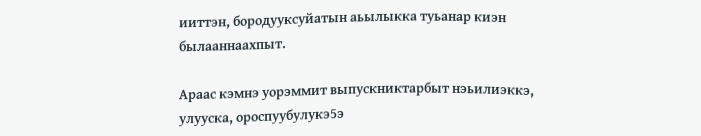ииттэн, бородууксуйатын аьылыкка туьанар киэн былааннаахпыт.

Араас кэмнэ уорэммит выпускниктарбыт нэьилиэккэ, улууска, ороспуубулукэ5э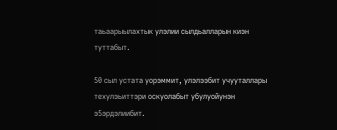таьаарыылахтык улэлии сылдьалларын киэн туттабыт.

50 сыл устата уорэммит, улэлээбит учууталлары техулэьиттэри оскуолабыт убулуойунэн э5эрдэлиибит.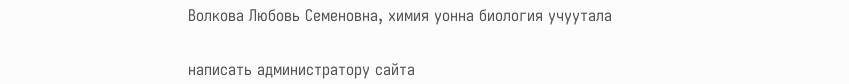Волкова Любовь Семеновна, химия уонна биология учуутала


написать администратору сайта